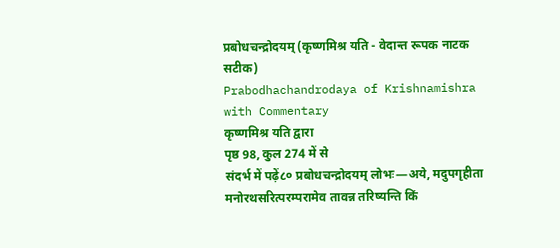प्रबोधचन्द्रोदयम् (कृष्णमिश्र यति - वेदान्त रूपक नाटक सटीक)
Prabodhachandrodaya of Krishnamishra with Commentary
कृष्णमिश्र यति द्वारा
पृष्ठ 98, कुल 274 में से
संदर्भ में पढ़ें८० प्रबोधचन्द्रोदयम् लोभः—अये, मदुपगृहीता मनोरथसरित्परम्परामेव तावन्न तरिष्यन्ति किं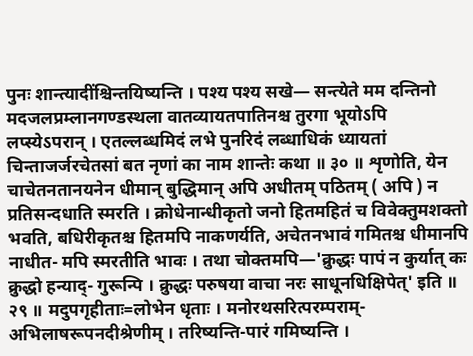पुनः शान्त्यादींश्चिन्तयिष्यन्ति । पश्य पश्य सखे— सन्त्येते मम दन्तिनो मदजलप्रम्लानगण्डस्थला वातव्यायतपातिनश्च तुरगा भूयोऽपि लप्स्येऽपरान् । एतल्लब्धमिदं लभे पुनरिदं लब्धाधिकं ध्यायतां चिन्ताजर्जरचेतसां बत नृणां का नाम शान्तेः कथा ॥ ३० ॥ शृणोति, येन चाचेतनतानयनेन धीमान् बुद्धिमान् अपि अधीतम् पठितम् ( अपि ) न प्रतिसन्दधाति स्मरति । क्रोधेनान्धीकृतो जनो हितमहितं च विवेक्तुमशक्तो भवति, बधिरीकृतश्च हितमपि नाकणर्यति, अचेतनभावं गमितश्च धीमानपि नाधीत- मपि स्मरतीति भावः । तथा चोक्तमपि—'क्रुद्धः पापं न कुर्यात् कः क्रुद्धो हन्याद्- गुरून्पि । क्रुद्धः परुषया वाचा नरः साधूनधिक्षिपेत्' इति ॥ २९ ॥ मदुपगृहीताः=लोभेन धृताः । मनोरथसरित्परम्पराम्-अभिलाषरूपनदीश्रेणीम् । तरिष्यन्ति-पारं गमिष्यन्ति ।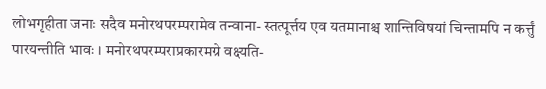लोभगृहीता जनाः सदैव मनोरथपरम्परामेव तन्वाना- स्तत्पूर्त्तय एव यतमानाश्च शान्तिविषयां चिन्तामपि न कर्त्तुं पारयन्तीति भावः । मनोरथपरम्पराप्रकारमग्रे वक्ष्यति-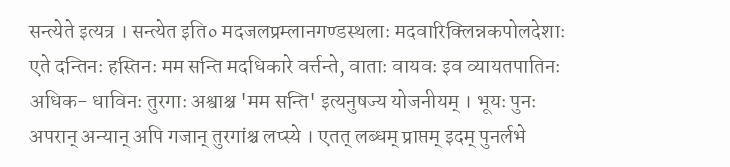सन्त्येते इत्यत्र । सन्त्येत इति० मदजलप्रम्लानगण्डस्थलाः मदवारिक्लिन्नकपोलदेशाः एते दन्तिनः हस्तिनः मम सन्ति मदधिकारे वर्त्तन्ते, वाताः वायवः इव व्यायतपातिनः अधिक- धाविनः तुरगाः अश्वाश्च 'मम सन्ति' इत्यनुषज्य योजनीयम् । भूयः पुनः अपरान् अन्यान् अपि गजान् तुरगांश्च लप्स्ये । एतत् लब्धम् प्राप्तम् इदम् पुनर्लभे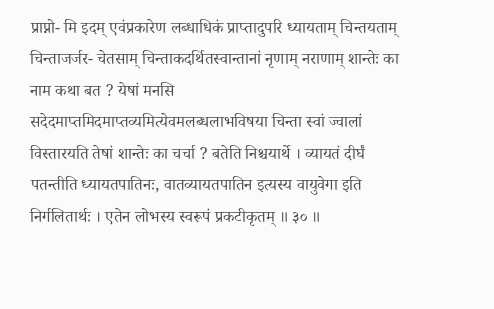प्राप्नो- मि इदम् एवंप्रकारेण लब्धाधिकं प्राप्तादुपरि ध्यायताम् चिन्तयताम् चिन्ताजर्जर- चेतसाम् चिन्ताकदर्थितस्वान्तानां नृणाम् नराणाम् शान्तेः का नाम कथा बत ? येषां मनसि सदेदमाप्तमिदमाप्तव्यमित्येवमलब्धलाभविषया चिन्ता स्वां ज्वालां विस्तारयति तेषां शान्तेः का चर्चा ? बतेति निश्चयार्थे । व्यायतं दीर्घं पतन्तीति ध्यायतपातिनः, वातव्यायतपातिन इत्यस्य वायुवेगा इति निर्गलितार्थः । एतेन लोभस्य स्वरूपं प्रकटीकृतम् ॥ ३० ॥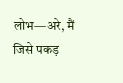लोभ—अरे, मैं जिसे पकड़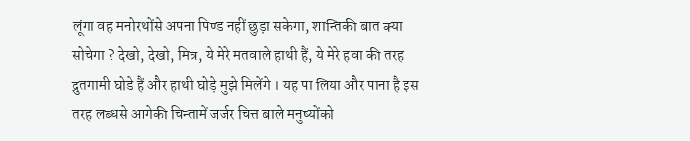लूंगा वह मनोरथोंसे अपना पिण्ड नहीं छुड़ा सकेगा, शान्तिकी बात क्या सोचेगा ? देखो, देखो, मित्र, ये मेरे मतवाले हाथी हैं, ये मेरे हवा की तरह द्रुतगामी घोडे हैं और हाथी घोड़े मुझे मिलेंगे । यह पा लिया और पाना है इस तरह लब्धसे आगेकी चिन्तामें जर्जर चित्त बाले मनुष्योंको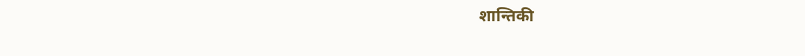शान्तिकी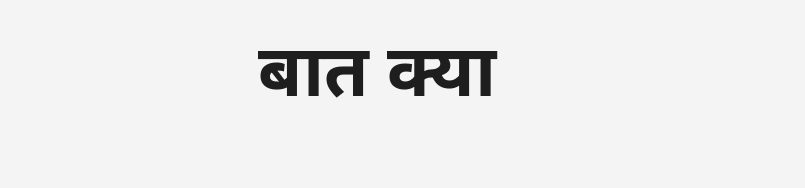बात क्या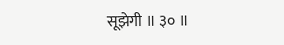सूझेगी ॥ ३० ॥